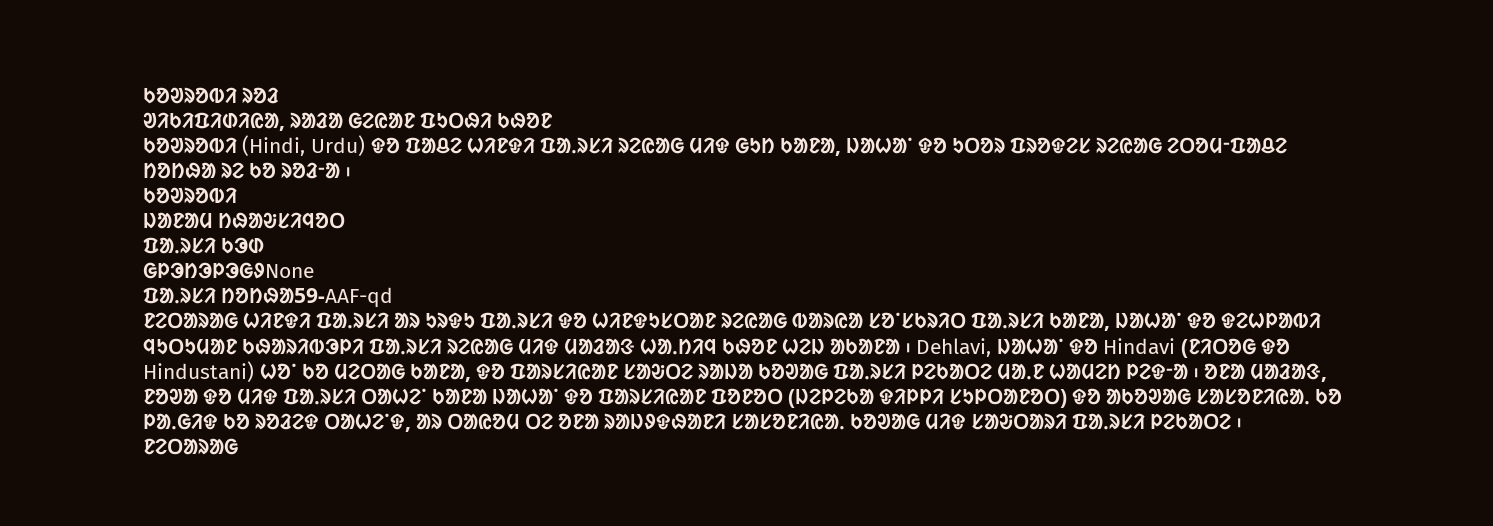ᱠᱚᱣᱨᱚᱵᱤ ᱨᱚᱲ
ᱣᱤᱠᱤᱯᱤᱰᱤᱭᱟ, ᱨᱟᱲᱟ ᱜᱮᱭᱟᱱ ᱯᱩᱛᱷᱤ ᱠᱷᱚᱱ
ᱠᱚᱣᱨᱚᱵᱤ (Hindi, Urdu) ᱫᱚ ᱯᱟᱪᱮ ᱦᱤᱱᱫᱤ ᱯᱟᱹᱨᱥᱤ ᱨᱮᱭᱟᱜ ᱢᱤᱫ ᱜᱩᱴ ᱠᱟᱱᱟ, ᱡᱟᱦᱟᱸ ᱫᱚ ᱩᱛᱚᱨ ᱯᱨᱚᱫᱮᱥ ᱨᱮᱭᱟᱜ ᱮᱛᱚᱢᱼᱯᱟᱪᱮ ᱴᱚᱴᱷᱟ ᱨᱮ ᱠᱚ ᱨᱚᱲᱼᱟ ᱾
ᱠᱚᱣᱨᱚᱵᱤ
ᱡᱟᱱᱟᱢ ᱴᱷᱟᱶᱥᱤᱧᱚᱛ
ᱯᱟᱹᱨᱥᱤ ᱠᱳᱰ
ᱜᱞᱳᱴᱳᱞᱳᱜᱽNone
ᱯᱟᱹᱨᱥᱤ ᱴᱚᱴᱷᱟ59-AAF-qd
ᱱᱮᱛᱟᱨᱟᱜ ᱦᱤᱱᱫᱤ ᱯᱟᱹᱨᱥᱤ ᱟᱨ ᱩᱨᱫᱩ ᱯᱟᱹᱨᱥᱤ ᱫᱚ ᱦᱤᱱᱫᱩᱥᱛᱟᱱ ᱨᱮᱭᱟᱜ ᱵᱟᱨᱭᱟ ᱥᱚᱸᱥᱠᱨᱤᱛ ᱯᱟᱹᱨᱥᱤ ᱠᱟᱱᱟ, ᱡᱟᱦᱟᱸ ᱫᱚ ᱫᱮᱦᱞᱟᱵᱤ ᱧᱩᱛᱩᱢᱟᱱ ᱠᱷᱟᱨᱤᱵᱳᱞᱤ ᱯᱟᱹᱨᱥᱤ ᱨᱮᱭᱟᱜ ᱢᱤᱫ ᱢᱟᱲᱟᱝ ᱦᱟᱹᱴᱤᱧ ᱠᱷᱚᱱ ᱦᱮᱡ ᱟᱠᱟᱱᱟ ᱾ Dehlavi, ᱡᱟᱦᱟᱸ ᱫᱚ Hindavi (ᱱᱤᱛᱚᱜ ᱫᱚ Hindustani) ᱦᱚᱸ ᱠᱚ ᱢᱮᱛᱟᱜ ᱠᱟᱱᱟ, ᱫᱚ ᱯᱟᱨᱥᱤᱭᱟᱱ ᱥᱟᱶᱛᱮ ᱨᱟᱡᱟ ᱠᱚᱣᱟᱜ ᱯᱟᱹᱨᱥᱤ ᱞᱮᱠᱟᱛᱮ ᱢᱟᱹᱱ ᱦᱟᱢᱮᱴ ᱞᱮᱫᱼᱟ ᱾ ᱚᱱᱟ ᱢᱟᱲᱟᱝ, ᱱᱚᱣᱟ ᱫᱚ ᱢᱤᱫ ᱯᱟᱹᱨᱥᱤ ᱛᱟᱦᱮᱸ ᱠᱟᱱᱟ ᱡᱟᱦᱟᱸ ᱫᱚ ᱯᱟᱨᱥᱤᱭᱟᱱ ᱯᱚᱱᱚᱛ (ᱡᱮᱞᱮᱠᱟ ᱫᱤᱞᱞᱤ ᱥᱩᱞᱛᱟᱱᱚᱛ) ᱫᱚ ᱟᱠᱚᱣᱟᱜ ᱥᱟᱥᱚᱱᱤᱭᱟᱹ ᱠᱚ ᱞᱟᱹᱜᱤᱫ ᱠᱚ ᱨᱚᱲᱮᱫ ᱛᱟᱦᱮᱸᱫ, ᱟᱨ ᱛᱟᱭᱚᱢ ᱛᱮ ᱚᱱᱟ ᱨᱟᱡᱽᱫᱷᱟᱱᱤ ᱥᱟᱥᱚᱱᱤᱭᱟᱹ ᱠᱚᱣᱟᱜ ᱢᱤᱫ ᱥᱟᱶᱛᱟᱨᱤ ᱯᱟᱹᱨᱥᱤ ᱞᱮᱠᱟᱛᱮ ᱾
ᱱᱮᱛᱟᱨᱟᱜ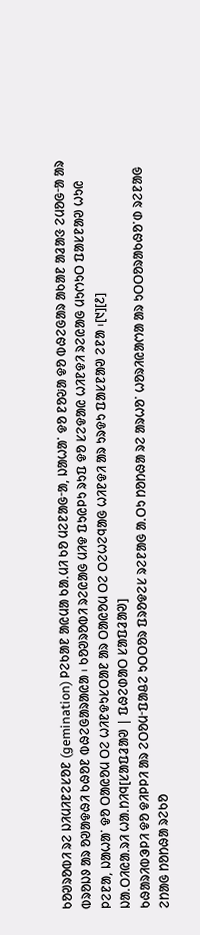ᱠᱚᱣᱨᱚᱵᱤ ᱨᱮ ᱡᱤᱢᱤᱱᱮᱥᱚᱱ (gemination) ᱞᱮᱠᱟᱱ ᱟᱭᱢᱟ ᱠᱟᱹᱢᱤ ᱠᱚ ᱢᱮᱱᱟᱜᱼᱟ, ᱡᱟᱦᱟᱸ ᱫᱚ ᱱᱚᱶᱟ ᱫᱚ ᱵᱷᱮᱜᱟᱨ ᱟᱠᱟᱱ ᱟᱲᱟᱝ ᱮᱢᱚᱜᱼᱟ ᱟᱨ ᱵᱨᱚᱡᱽ ᱟᱨ ᱚᱣᱟᱫᱷᱤ ᱠᱷᱚᱱ ᱵᱷᱮᱜᱟᱨᱟᱭᱟ ᱾ ᱠᱚᱣᱨᱚᱵᱤ ᱨᱮᱭᱟᱜ ᱢᱤᱫ ᱯᱩᱭᱞᱩ ᱨᱩᱯ ᱫᱚ ᱥᱮᱫᱟᱭ ᱦᱤᱱᱫᱤ ᱨᱮᱭᱟᱜ ᱢᱩᱬᱩᱛ ᱯᱟᱥᱱᱟᱣ ᱦᱩᱭ ᱞᱮᱱᱟ, ᱡᱟᱦᱟᱸ ᱫᱚ ᱛᱟᱭᱚᱢ ᱛᱮ ᱦᱤᱱᱫᱩᱥᱛᱟᱱ ᱟᱨ ᱛᱟᱭᱚᱢ ᱛᱮ ᱛᱮᱦᱮᱧᱟᱜ ᱦᱤᱱᱫᱤ ᱟᱨ ᱩᱨᱫᱩ ᱯᱟᱥᱱᱟᱣ ᱮᱱᱟ ᱾[᱑][᱒]
ᱡᱟ.ᱛᱤᱭᱟ.ᱨᱤ ᱦᱟ.ᱴᱤᱧ[ᱥᱟᱯᱲᱟᱣ | ᱯᱷᱮᱰᱟᱛ ᱥᱟᱯᱲᱟᱣ]
ᱠᱷᱟᱨᱤᱵᱳᱞᱤ ᱫᱚ ᱫᱤᱞᱞᱤ ᱟᱨ ᱮᱛᱚᱢᱼᱯᱟᱪᱮ ᱩᱛᱛᱚᱨ ᱯᱨᱚᱫᱮᱥ ᱨᱮᱱᱟᱜ ᱟᱹᱛᱩ ᱴᱚᱴᱷᱟ ᱨᱮ ᱟᱨᱦᱚᱸ ᱦᱚᱨᱤᱭᱟᱬᱟ ᱟᱨ ᱩᱛᱛᱚᱨᱟᱠᱷᱚᱸᱰ ᱨᱮᱱᱟᱜ ᱮᱴᱟᱜ ᱴᱚᱴᱷᱟ ᱨᱮᱠᱚ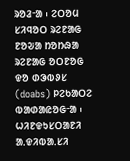ᱨᱚᱲᱼᱟ ᱾ ᱮᱛᱚᱢ ᱥᱤᱧᱚᱛ ᱨᱮᱱᱟᱜ ᱱᱚᱶᱟ ᱴᱚᱴᱷᱟ ᱨᱮᱱᱟᱜ ᱚᱛᱱᱚᱜ ᱫᱚ ᱰᱳᱵᱽᱥ (doabs) ᱞᱮᱠᱟᱛᱮ ᱵᱟᱰᱟᱭᱚᱜᱼᱟ ᱾
ᱦᱤᱱᱫᱩᱥᱛᱟᱱᱤ ᱟᱹᱫᱤᱵᱟᱹᱥᱤ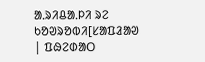ᱟᱹᱨᱤᱪᱟᱹᱞᱤ ᱨᱮ ᱠᱚᱣᱨᱚᱵᱤ[ᱥᱟᱯᱲᱟᱣ | ᱯᱷᱮᱰᱟᱛ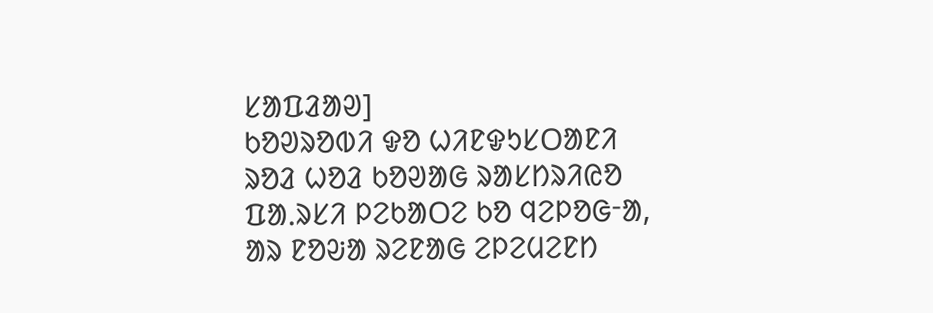ᱥᱟᱯᱲᱟᱣ]
ᱠᱚᱣᱨᱚᱵᱤ ᱫᱚ ᱦᱤᱱᱫᱩᱥᱛᱟᱱᱤ ᱨᱚᱲ ᱦᱚᱲ ᱠᱚᱣᱟᱜ ᱨᱟᱥᱴᱨᱤᱭᱚ ᱯᱟᱹᱨᱥᱤ ᱞᱮᱠᱟᱛᱮ ᱠᱚ ᱧᱮᱞᱚᱜᱼᱟ, ᱟᱨ ᱱᱚᱶᱟ ᱨᱮᱱᱟᱜ ᱮᱞᱮᱢᱮᱱᱴ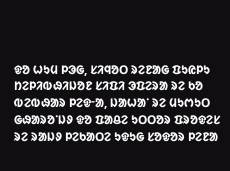ᱫᱚ ᱦᱩᱢ ᱞᱳᱜ, ᱥᱤᱧᱚᱛ ᱨᱮᱱᱟᱜ ᱯᱩᱭᱞᱩ ᱴᱮᱞᱤᱵᱷᱤᱡᱚᱱ ᱥᱤᱯᱤ ᱳᱯᱮᱨᱟ ᱨᱮ ᱠᱚ ᱵᱮᱵᱷᱟᱨ ᱞᱮᱫᱼᱟ, ᱡᱟᱦᱟᱸ ᱨᱮ ᱢᱩᱬᱩᱛ ᱜᱷᱟᱨᱚᱸᱡᱽ ᱫᱚ ᱯᱟᱪᱮ ᱩᱛᱛᱚᱨ ᱯᱨᱚᱫᱮᱥ ᱨᱮ ᱨᱟᱡᱽ ᱞᱮᱠᱟᱛᱮ ᱩᱫᱩᱜ ᱥᱚᱫᱚᱨ ᱞᱮᱱᱟ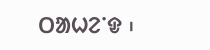ᱛᱟᱦᱮᱸᱫ ᱾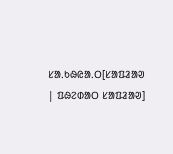ᱥᱟᱹᱠᱷᱭᱟᱹᱛ[ᱥᱟᱯᱲᱟᱣ | ᱯᱷᱮᱰᱟᱛ ᱥᱟᱯᱲᱟᱣ]